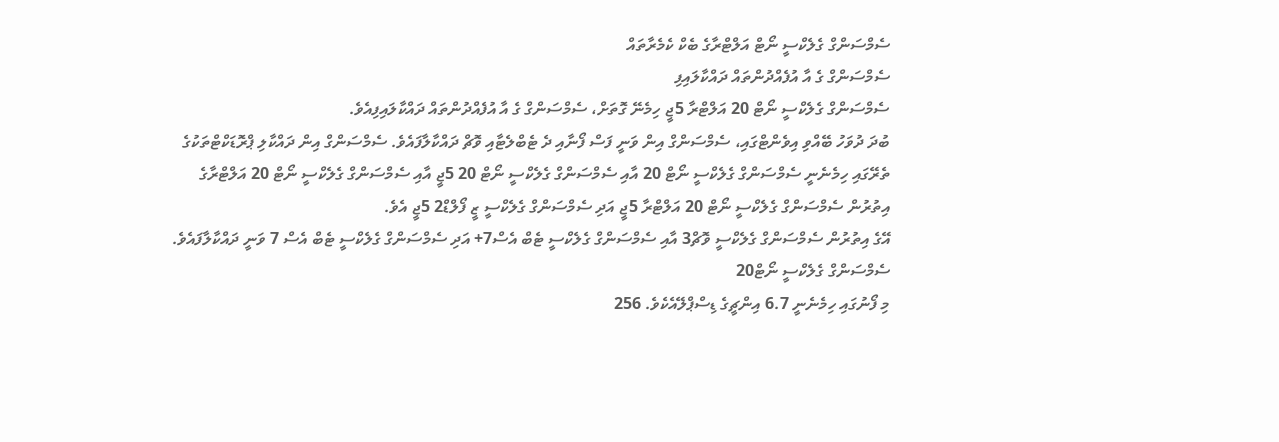ސެމްސަންގް ގެލެކްސީ ނޯޓް އަލްޓްރާގެ ބެކް ކެމެރާތައް
ސެމްސަންގް ގެ އާ އުފެއްދުންތައް ދައްކާލައިފި
ސެމްސަންގް ގެލެކްސީ ނޯޓް 20 އަލްޓްރާ 5ޖީ ހިމެނޭ ގޮތަށް، ސެމްސަންގް ގެ އާ އުފެއްދުންތައް ދައްކާލައިފިއެވެ.
ބުދަ ދުވަހު ބޭއްވި އިވެންޓްގައި، ސެމްސަންގް އިން ވަނީ ފަސް ފޯނާއި ދެ ޓެބްލެޓާއި ވޮޗް ދައްކާލާފައެވެ. ސެމްސަންގް އިން ދައްކާލި ޕްރޮޑަކްޓްތަކުގެ ތެރޭގައި ހިމެނެނީ ސެމްސަންގް ގެލެކްސީ ނޯޓް 20 އާއި ސެމްސަންގް ގެލެކްސީ ނޯޓް 20 5ޖީ އާއި ސެމްސަންގް ގެލެކްސީ ނޯޓް 20 އަލްޓްރާގެ އިތުރުން ސެމްސަންގް ގެލެކްސީ ނޯޓް 20 އަލްޓްރާ 5ޖީ އަދި ސެމްސަންގް ގެލެކްސީ ޒީ ފޯލްޑް2 5ޖީ އެވެ.
އޭގެ އިތުރުން ސެމްސަންގް ގެލެކްސީ ވޮޗް3 އާއި ސެމްސަންގް ގެލެކްސީ ޓެބް އެސް7+ އަދި ސެމްސަންގް ގެލެކްސީ ޓެބް އެސް 7 ވަނީ ދައްކާލާފައެވެ.
ސެމްސަންގް ގެލެކްސީ ނޯޓް20
މި ފޯނުގައި ހިމެނެނީ 6.7 އިންޗީގެ ޑިސްޕްލޭއެކެވެ. 256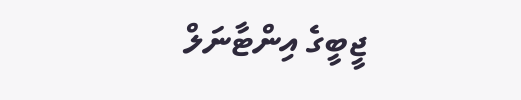ޖީބީގެ އިންޓާނަލް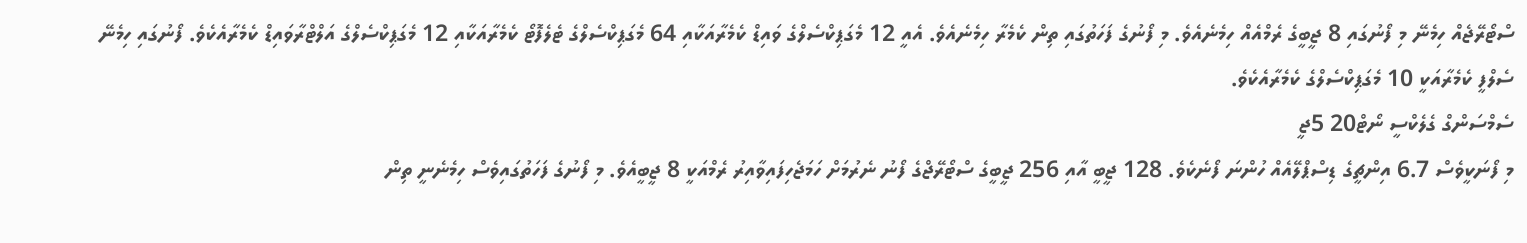ސްޓޯރޭޖެއް ހިމެނޭ މި ފޯނުގައި 8 ޖީބީގެ ރެމްއެއް ހިމެނެއެވެ. މި ފޯނުގެ ފަހަތުގައި ތިން ކެމެރާ ހިމެނެއެވެ. އެއީ 12 މެގަޕިކްސެލްގެ ވައިޑް ކެމެރާއަކާއި 64 މެގަޕިކްސެލްގެ ޓެލެފޮޓޯ ކެމެރާއަކާއި 12 މެގަޕިކްސެލްގެ އަލްޓްރާވައިޑް ކެމެރާއެކެވެ. ފޯނުގައި ހިމެނޭ ސެލްފީ ކެމެރާއަކީ 10 މެގަޕިކްސެލްގެ ކެމެރާއެކެވެ.
ސެމްސަންގް ގެލެކްސީ ނޯޓް20 5ޖީ
މި ފޯނަކީވެސް 6.7 އިންޗީގެ ޑިސްޕްލޭއެއް ހުންނަ ފޯނެކެވެ. 128 ޖީބީ އާއި 256 ޖީބީގެ ސްޓޯރޭޖްގެ ފޯނު ނެރުމަށް ހަމަޖެހިފައިވާއިރު ރެމްއަކީ 8 ޖީބީއެވެ. މި ފޯނުގެ ފަހަތުގައިވެސް ހިމެނެނީ ތިން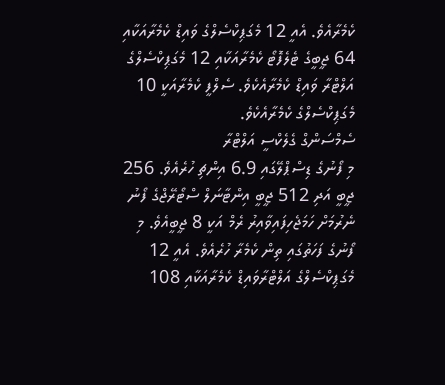ކެމެރާއެވެ. އެއީ 12 މެގަޕިކްސެލްގެ ވައިޑް ކެމެރާއަކާއި 64 ޖީބީގެ ޓެލެފޮޓޯ ކެމެރާއަކާއި 12 މެގަޕިކްސެލްގެ އަލްޓްރާ ވައިޑް ކެމެރާއެކެވެ. ސެލްފީ ކެމެރާއަކީ 10 މެގަޕިކްސެލްގެ ކެމެރާއެކެވެ.
ސެމްސަންގް ގެލެކްސީ އަލްޓްރާ
މި ފޯނުގެ ޑިސްޕްލޭގައި 6.9 އިންޗި ހުރެއެވެ. 256 ޖީބީ އަދި 512 ޖީބީ އިންޓާނަލް ސްޓޯރޭޖްގެ ފޯނު ނެރުމަށް ހަމަޖެހިފައިވާއިރު ރެމް އަކީ 8 ޖީބީއެވެ. މި ފޯނުގެ ފަހަތުގައި ތިން ކެމެރާ ހުރެއެވެ. އެއީ 12 މެގަޕިކްސެލްގެ އަލްޓްރާވައިޑް ކެމެރާއަކާއި 108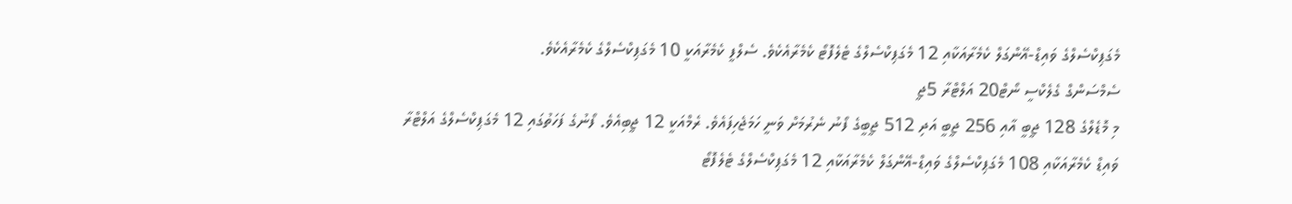މެގަޕިކްސެލްގެ ވައިޑް-އޭންގަލް ކެމެރާއަކާއި 12 މެގަޕިކްސެލްގެ ޓެލެފޮޓޯ ކެމެރާއެކެވެ. ސެލްފީ ކެމެރާއަކީ 10 މެގަޕިކްސެލްގެ ކެމެރާއެކެވެ.
ސެމްސަންގް ގެލެކްސީ ނޯޓް20 އަލްޓްރާ 5ޖީ
މި މޮޑެލްގެ 128 ޖީބީ އާއި 256 ޖީބީ އަދި 512 ޖީބީގެ ފޯނު ނެރުމަށް ވަނީ ހަމަޖެހިފައެވެ. ރެމްއަކީ 12 ޖީބިއެވެ. ފޯނުގެ ފަހަތުގައި 12 މެގަޕިކްސެލްގެ އަލްޓްރާ ވައިޑް ކެމެރާއަކާއި 108 މެގަޕިކްސެލްގެ ވައިޑް-އޭންގަލް ކެމެރާއަކާއި 12 މެގަޕިކްސެލްގެ ޓެލެފޮޓޯ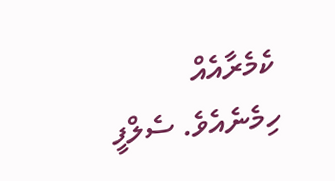ކެމެރާއެއް ހިމެނެއެވެ. ސެލްފީ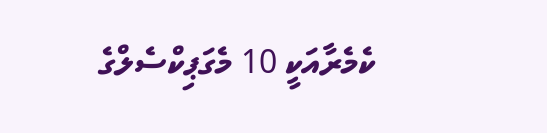ކެމެރާއަކީ 10 މެގަޕިކްސެލްގެ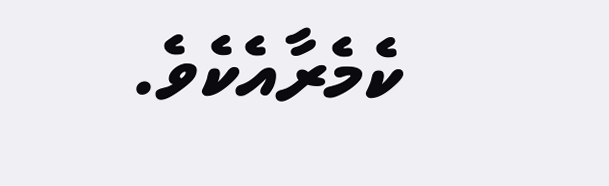ކެމެރާއެކެވެ.